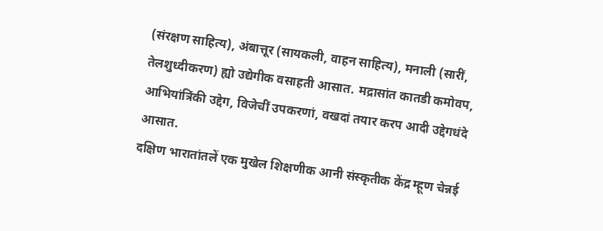(संरक्षण साहित्य), अंबात्तूर (सायकली, वाहन साहित्य), मनाली (सारीं, तेलशुध्दीकरण) ह्यो उद्येगीक वसाहती आसात. मद्रासांत कातडी कमोवप, आभियांत्रिंकी उद्देग, विजेचीं उपकरणां, वखदां तयार करप आदी उद्देगधंदे आसात.
दक्षिण भारातांतलें एक मुखेल शिक्षणीक आनी संस्कृतीक केंद्र म्हूण चेन्नई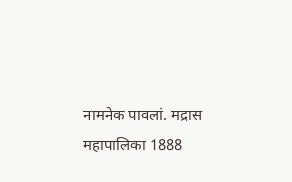नामनेक पावलां. मद्रास महापालिका 1888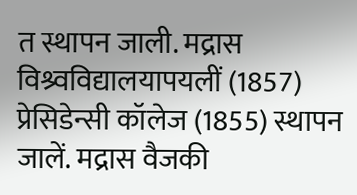त स्थापन जाली. मद्रास विश्र्वविद्यालयापयलीं (1857) प्रेसिडेन्सी कॉलेज (1855) स्थापन जालें. मद्रास वैजकी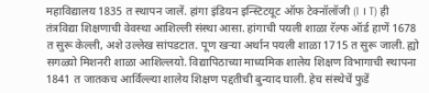महाविद्यालय 1835 त स्थापन जालें. हांगा इंडियन इन्स्टिटयूट ऑफ टेक्नॉलॉजी (I । T) ही तंत्रविद्या शिक्षणाची वेवस्था आशिल्ली संस्था आसा. हांगाची पयली शाळा रॅल्फ ऑर्ड हाणें 1678 त सुरू केल्ली, अशे उल्लेख सांपडटात. पूण खऱ्या अर्थान पयली शाळा 1715 त सुरू जाली. ह्यो सगळ्यो मिशनरी शाळा आशिल्लयो. विद्यापिठाच्या माध्यमिक शालेय शिक्षण विभागाची स्थापना 1841 त जातकच आर्विल्ल्या शालेय शिक्षण पद्दतीची बुन्याद घाली. हेच संस्थेचें फुडें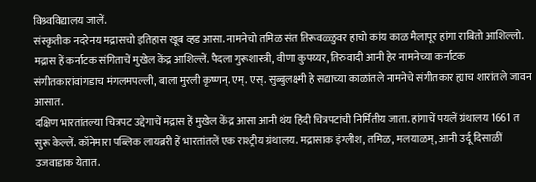विश्र्वविद्यालय जालें.
संस्कृतीक नदरेनय मद्रासचो इतिहास खूब व्हड आसा. नामनेचो तमिळ संत तिरूवळ्ळुवर हाचो कांय काळ मैलापूर हांगा राबितो आशिल्लो. मद्रास हें कर्नाटक संगिताचें मुखेल केंद्र आशिल्लें. पैदला गुरूशास्त्री, वीणा कुपय्यर, तिरुवादी आनी हेर नामनेच्या कर्नाटक संगीतकारांवांगडाच मंगलमपल्ली, बाला मुरली कृष्णन्. एम्. एस्. सुब्बुलक्ष्मी हे सद्याच्या काळांतले नामनेचे संगीतकार ह्याच शारांतले जावन आसात.
दक्षिण भारतांतल्या चित्रपट उद्देगाचें मद्रास हें मुखेल केंद्र आसा आनी थंय हिंदी चित्रपटांची निर्मितीय जाता. हांगाचें पयलें ग्रंथालय 1661 त सुरू केल्लें. कॉनेमारा पब्लिक लायब्ररी हें भारतांतलें एक राश्ट्रीय ग्रंथालय. मद्रासाक इंग्लीश, तमिळ, मलयाळम्, आनी उर्दू दिसाळीं उजवाडाक येतात.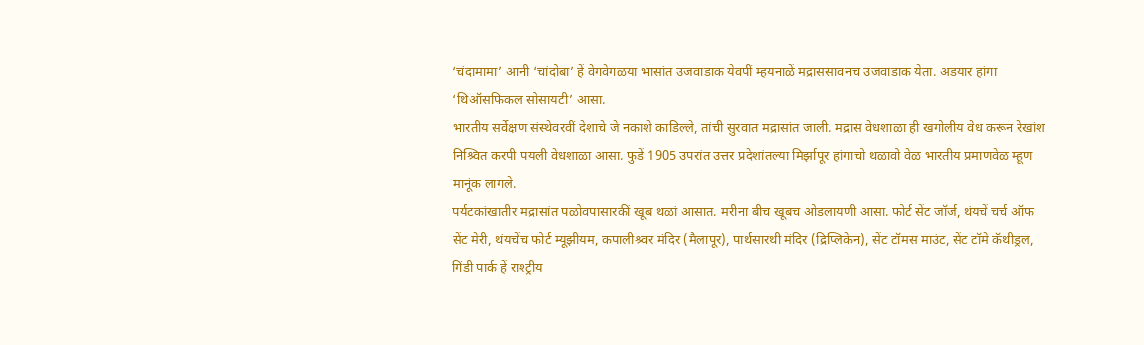‘चंदामामा’ आनी ‘चांदोबा’ हें वेगवेगळया भासांत उजवाडाक येवपीं म्हयनाळें मद्राससावनच उजवाडाक येता. अडयार हांगा ‘थिऑसफिकल सोसायटी’ आसा.
भारतीय सर्वेक्षण संस्थेवरवीं देशाचे जे नकाशे काडिल्ले, तांची सुरवात मद्रासांत जाली. मद्रास वेधशाळा ही खगोलीय वेध करून रेखांश निश्र्वित करपी पयली वेधशाळा आसा. फुडें 1905 उपरांत उत्तर प्रदेशांतल्या मिर्झापूर हांगाचो थळावो वेळ भारतीय प्रमाणवेळ म्हूण मानूंक लागले.
पर्यटकांखातीर मद्रासांत पळोवपासारकीं खूब थळां आसात. मरीना बीच खूबच ओडलायणी आसा. फोर्ट सेंट जॉर्ज, थंयचें चर्च ऑफ सेंट मेरी, थंयचेंच फोर्ट म्यूझीयम, कपालीश्र्वर मंदिर (मैलापूर), पार्थसारथी मंदिर (द्रिप्लिकेन), सेंट टॉमस माउंट, सेंट टॉमे कॅथीड्रल, गिंडी पार्क हें राश्ट्रीय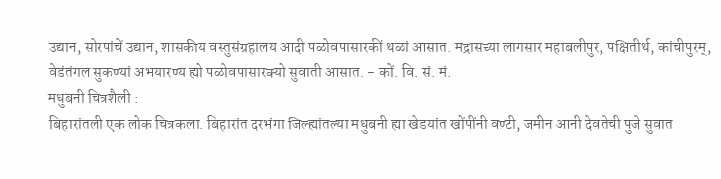उद्यान, सोरपांचें उद्यान, शासकीय वस्तुसंग्रहालय आदी पळोवपासारकीं थळां आसात. मद्रासच्या लागसार महाबलीपुर, पक्षितीर्थ, कांचीपुरम्, वेडंतंगल सुकण्यां अभयारण्य ह्यो पळोवपासारक्यो सुवाती आसात. - कों. वि. सं. मं.
मधुबनी चित्रशैली :
बिहारांतली एक लोक चित्रकला. बिहारांत दरभंगा जिल्ह्यांतल्या मधुबनी ह्या खेडयांत खोंपींनी वण्टी, जमीन आनी देवतेची पुजे सुवात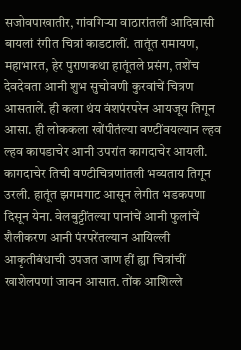सजोवपाखातीर, गांवगिऱ्या वाठारांतलीं आदिवासी बायलां रंगीत चित्रां काडटालीं. तातूंत रामायण, महाभारत, हेर पुराणकथा हातूंतले प्रसंग, तशेंच देवदेवता आनी शुभ सुचोवणी कुरवांचें चित्रण आसतालें. ही कला थंय वंशपंरपरेन आयजूय तिगून आसा. ही लोककला खोंपीतंल्या वण्टींवयल्यान ल्हव ल्हव कापडाचेर आनी उपरांत कागदाचेर आयली. कागदाचेर तिची वण्टीचित्रणांतली भव्यताय तिगून उरली. हातूंत झगमगाट आसून लेगीत भडकपणा दिसून येना. वेलबुट्टींतल्या पानांचें आनी फुलांचें शैलीकरण आनी पंरपरेंतल्यान आयिल्ली आकृतीबंधाची उपजत जाण हीं ह्या चित्रांचीं खाशेलपणां जावन आसात. तोंक आशिल्ले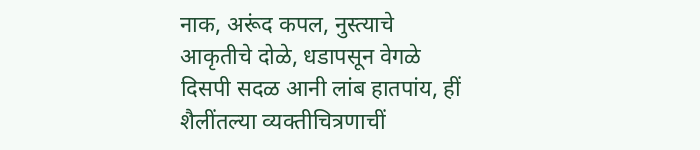नाक, अरूंद कपल, नुस्त्याचे आकृतीचे दोळे, धडापसून वेगळे दिसपी सदळ आनी लांब हातपांय, हीं शैलींतल्या व्यक्तीचित्रणाचीं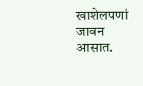खाशेलपणां जावन आसात.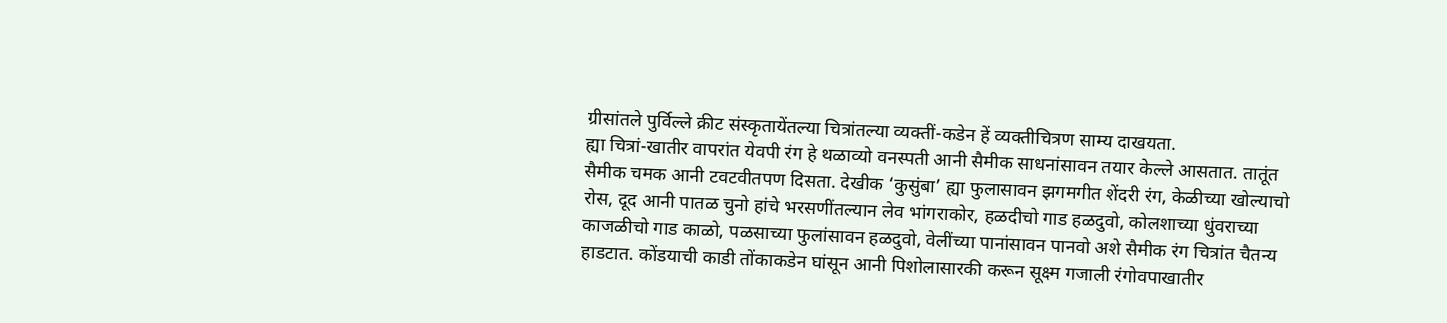ग्रीसांतले पुर्विल्ले क्रीट संस्कृतायेंतल्या चित्रांतल्या व्यक्तीं-कडेन हें व्यक्तीचित्रण साम्य दाखयता.
ह्या चित्रां-खातीर वापरांत येवपी रंग हे थळाव्यो वनस्पती आनी सैमीक साधनांसावन तयार केल्ले आसतात. तातूंत सैमीक चमक आनी टवटवीतपण दिसता. देखीक ‘कुसुंबा’ ह्या फुलासावन झगमगीत शेंदरी रंग, केळीच्या खोल्याचो रोस, दूद आनी पातळ चुनो हांचे भरसणींतल्यान लेव भांगराकोर, हळदीचो गाड हळदुवो, कोलशाच्या धुंवराच्या काजळीचो गाड काळो, पळसाच्या फुलांसावन हळदुवो, वेलींच्या पानांसावन पानवो अशे सैमीक रंग चित्रांत चैतन्य हाडटात. कोंडयाची काडी तोंकाकडेन घांसून आनी पिशोलासारकी करून सूक्ष्म गजाली रंगोवपाखातीर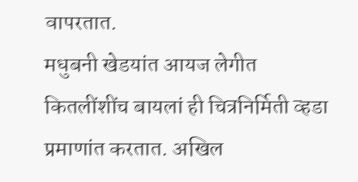वापरतात.
मधुबनी खेडयांत आयज लेगीत कितलींशींच बायलां ही चित्रनिर्मिती व्हडा प्रमाणांत करतात. अखिल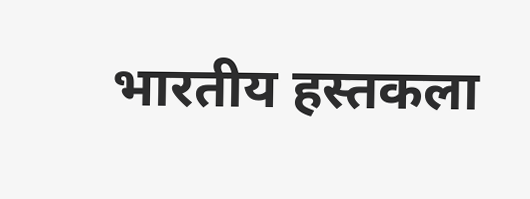भारतीय हस्तकला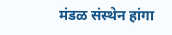मंडळ संस्थेन हांगा